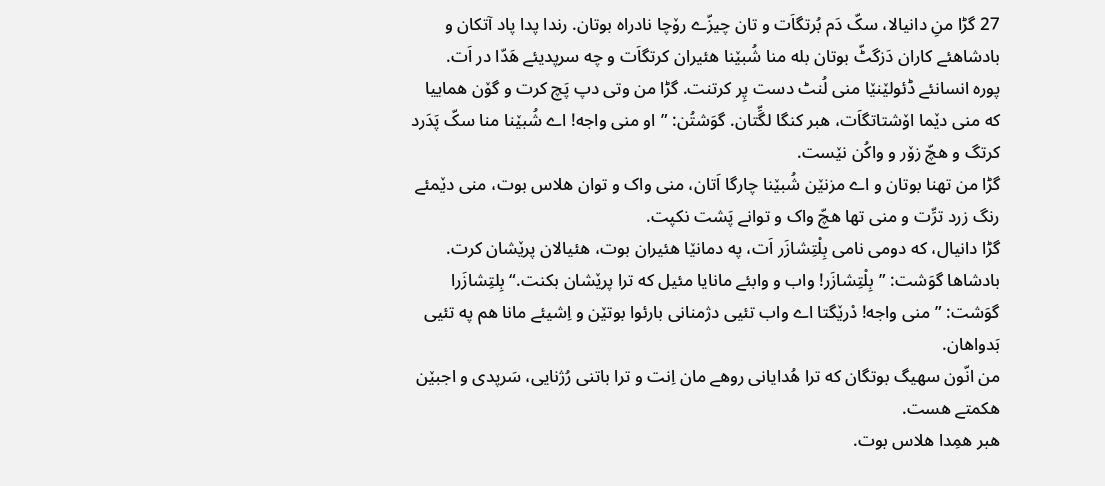27 گڑا منِ دانیالا، سکّ دَم بُرتگاَت و تان چیزّے رۆچا نادراه بوتان. رندا پدا پاد آتکان و بادشاهئے کاران دَزگٹّ بوتان بله منا شُبێنا هئیران کرتگاَت و چه سرپدیئے هَدّا در اَت.
پوره انسانئے ڈئولێنێا منی لُنٹ دست پِر کرتنت. گڑا من وتی دپ پَچ کرت و گۆن هماییا که منی دێما اۆشتاتگاَت، هبر کنگا لگِّتان. گوَشتُن: ”او منی واجه! اے شُبێنا منا سکّ پَدَرد کرتگ و هچّ زۆر و واکُن نێست.
گڑا من تهنا بوتان و اے مزنێن شُبێنا چارگا اَتان، منی واک و توان هلاس بوت، منی دێمئے رنگ زرد ترِّت و منی تها هچّ واک و توانے پَشت نکپت.
گڑا دانیال، که دومی نامی بِلْتِشازَر اَت، په دمانێا هئیران بوت، هئیالان پرێشان کرت. بادشاها گوَشت: ”بِلْتِشازَر! واب و وابئے مانایا مئیل که ترا پرێشان بکنت.“ بِلتِشازَرا گوَشت: ”منی واجه! دْرێگتا اے واب تئیی دژمنانی بارئوا بوتێن و اِشیئے مانا هم په تئیی بَدواهان.
من انّون سهیگ بوتگان که ترا هُدایانی روهے مان اِنت و ترا باتنی رُژنایی، سَرپدی و اجبێن هکمتے هست.
هبر همِدا هلاس بوت.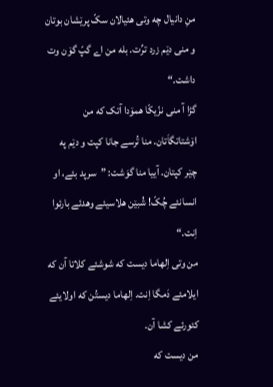منِ دانیال چه وتی هئیالان سکّ پرێشان بوتان و منی دێم زرد ترِّت. بله من اے گپّ گۆن وت داشت.“
گڑا آ منی نزّیکّا همۆدا آتک که من اۆشتاتگاَتان. منا تُرسے جانا کپت و دێم په چێر کپتان. آییا منا گوَشت: ”سرپد بئے، او انسانئے چُکّ! شُبێن هلاسیئے وهدئے بارئوا اِنت.“
من وتی اِلهاما دیست که شوشئے کلاتا آن که ایلامئے دَمگا اِنت. اِلهاما دیستُن که اولایئے کئورئے کشا آن.
من دیست که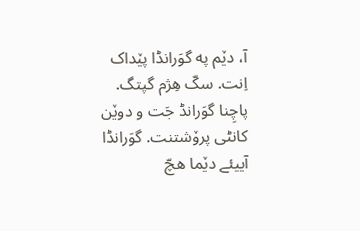آ، دێم په گوَرانڈا پێداک اِنت. سکّ هِژم گپتگ. پاچِنا گوَرانڈ جَت و دوێن کانٹی پرۆشتنت. گوَرانڈا آییئے دێما هچّ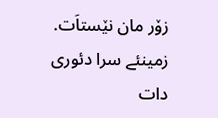زۆر مان نێستاَت. زمینئے سرا دئوری دات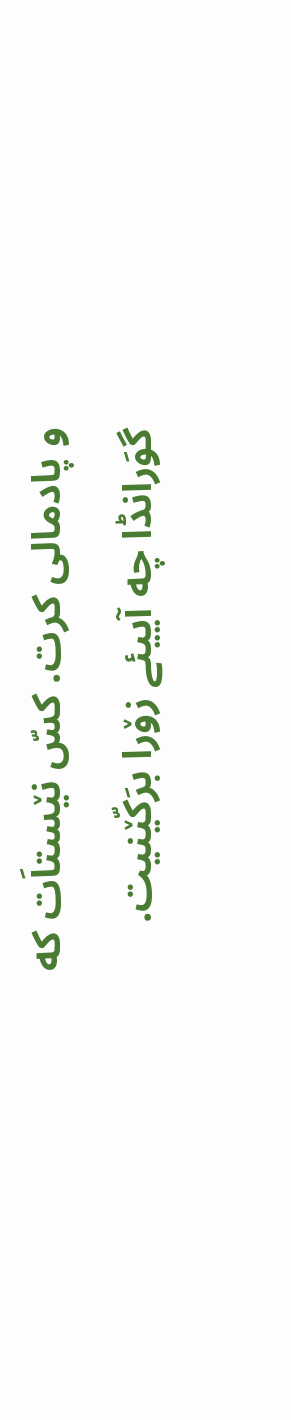و پادمالی کرت. کسّ نێستاَت که گوَرانڈا چه آییئے زۆرا برَکّێنیت.